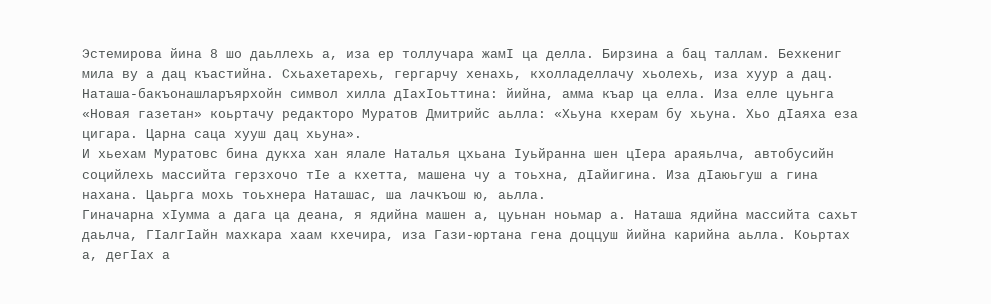Эстемирова йина 8 шо даьллехь а, иза ер толлучара жамI ца делла. Бирзина а бац таллам. Бехкениг мила ву а дац къастийна. Схьахетарехь, гергарчу хенахь, кхолладеллачу хьолехь, иза хуур а дац.
Наташа-бакъонашларъярхойн символ хилла дIахIоьттина: йийна, амма къар ца елла. Иза елле цуьнга «Новая газетан» коьртачу редакторо Муратов Дмитрийс аьлла: «Хьуна кхерам бу хьуна. Хьо дIаяха еза цигара. Царна саца хууш дац хьуна».
И хьехам Муратовс бина дукха хан ялале Наталья цхьана Iуьйранна шен цIера араяьлча, автобусийн социйлехь массийта герзхочо тIе а кхетта, машена чу а тоьхна, дIайигина. Иза дIаюьгуш а гина нахана. Цаьрга мохь тоьхнера Наташас, ша лачкъош ю, аьлла.
Гиначарна хIумма а дага ца деана, я ядийна машен а, цуьнан ноьмар а. Наташа ядийна массийта сахьт даьлча, ГIалгIайн махкара хаам кхечира, иза Гази-юртана гена доццуш йийна карийна аьлла. Коьртах а, дегIах а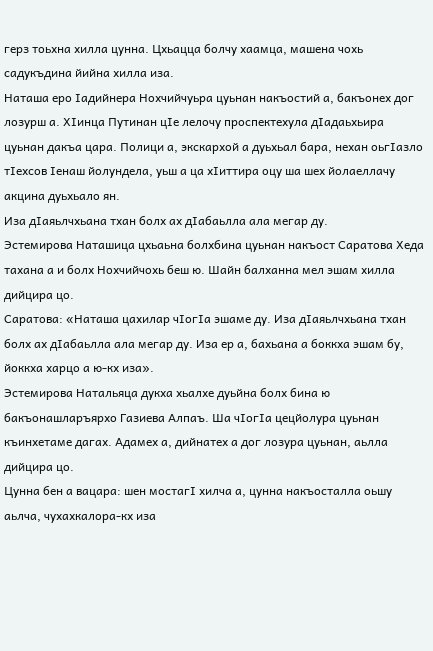герз тоьхна хилла цунна. Цхьацца болчу хаамца, машена чохь садукъдина йийна хилла иза.
Наташа еро Iадийнера Нохчийчуьра цуьнан накъостий а, бакъонех дог лозурш а. ХIинца Путинан цIе лелочу проспектехула дIадаьхьира цуьнан дакъа цара. Полици а, экскархой а дуьхьал бара, нехан оьгIазло тIехсов Iенаш йолундела, уьш а ца хIиттира оцу ша шех йолаеллачу акцина дуьхьало ян.
Иза дIаяьлчхьана тхан болх ах дIабаьлла ала мегар ду.
Эстемирова Наташица цхьаьна болхбина цуьнан накъост Саратова Хеда тахана а и болх Нохчийчохь беш ю. Шайн балханна мел эшам хилла дийцира цо.
Саратова: «Наташа цахилар чIогIа эшаме ду. Иза дIаяьлчхьана тхан болх ах дIабаьлла ала мегар ду. Иза ер а, бахьана а боккха эшам бу, йоккха харцо а ю-кх иза».
Эстемирова Натальяца дукха хьалхе дуьйна болх бина ю бакъонашларъярхо Газиева Алпаъ. Ша чIогIа цецйолура цуьнан къинхетаме дагах. Адамех а, дийнатех а дог лозура цуьнан, аьлла дийцира цо.
Цунна бен а вацара: шен мостагI хилча а, цунна накъосталла оьшу аьлча, чухахкалора-кх иза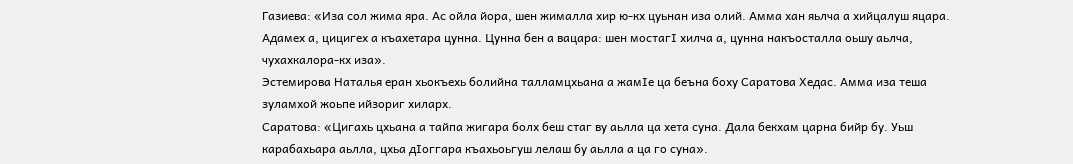Газиева: «Иза сол жима яра. Ас ойла йора, шен жималла хир ю-кх цуьнан иза олий. Амма хан яьлча а хийцалуш яцара. Адамех а, цицигех а къахетара цунна. Цунна бен а вацара: шен мостагI хилча а, цунна накъосталла оьшу аьлча, чухахкалора-кх иза».
Эстемирова Наталья еран хьокъехь болийна талламцхьана а жамIе ца беъна боху Саратова Хедас. Амма иза теша зуламхой жоьпе ийзориг хиларх.
Саратова: «Цигахь цхьана а тайпа жигара болх беш стаг ву аьлла ца хета суна. Дала бекхам царна бийр бу. Уьш карабахьара аьлла, цхьа дIоггара къахьоьгуш лелаш бу аьлла а ца го суна».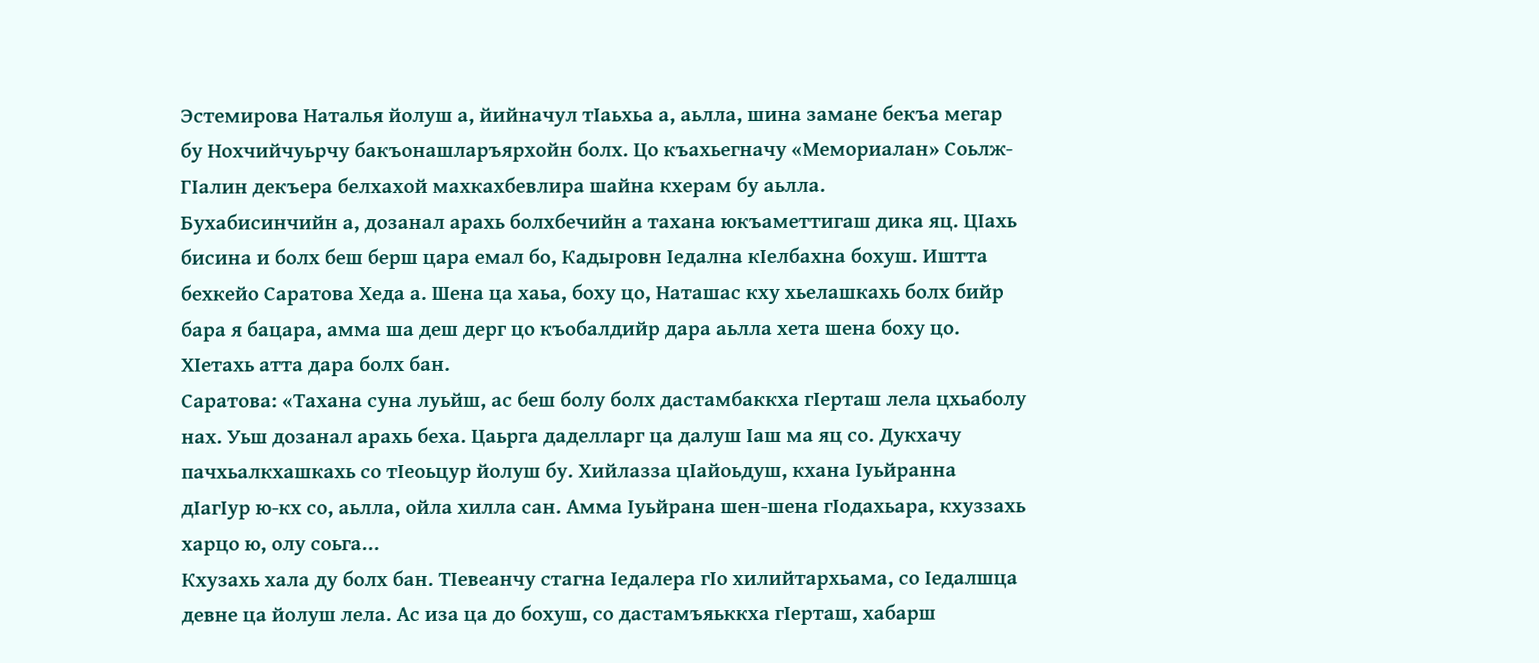Эстемирова Наталья йолуш а, йийначул тIаьхьа а, аьлла, шина замане бекъа мегар бу Нохчийчуьрчу бакъонашларъярхойн болх. Цо къахьегначу «Мемориалан» Соьлж-ГIалин декъера белхахой махкахбевлира шайна кхерам бу аьлла.
Бухабисинчийн а, дозанал арахь болхбечийн а тахана юкъаметтигаш дика яц. ЦIахь бисина и болх беш берш цара емал бо, Кадыровн Iедална кIелбахна бохуш. Иштта бехкейо Саратова Хеда а. Шена ца хаьа, боху цо, Наташас кху хьелашкахь болх бийр бара я бацара, амма ша деш дерг цо къобалдийр дара аьлла хета шена боху цо.
ХIетахь атта дара болх бан.
Саратова: «Тахана суна луьйш, ас беш болу болх дастамбаккха гIерташ лела цхьаболу нах. Уьш дозанал арахь беха. Цаьрга даделларг ца далуш Iаш ма яц со. Дукхачу пачхьалкхашкахь со тIеоьцур йолуш бу. Хийлазза цIайоьдуш, кхана Iуьйранна дIагIур ю-кх со, аьлла, ойла хилла сан. Амма Iуьйрана шен-шена гIодахьара, кхуззахь харцо ю, олу соьга...
Кхузахь хала ду болх бан. ТIевеанчу стагна Iедалера гIо хилийтархьама, со Iедалшца девне ца йолуш лела. Ас иза ца до бохуш, со дастамъяьккха гIерташ, хабарш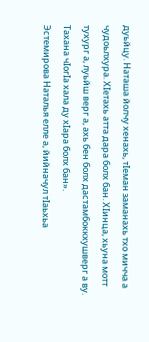дуьйцу. Наташа йолчу хенахь, тIеман заманахь тхо мичча а чудоьлхура. ХIетахь атта дара болх бан. ХIинца, хьуна мотт тухург а, луьйш верг а, ахь бен болх дастамбоккхушверг а ву. Тахана чIогIа хала ду хIара болх бан».
Эстемирова Наталья елле а, йийначул тIаьхьа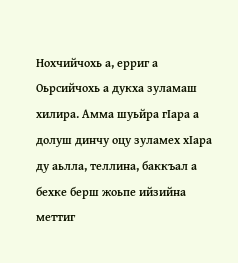Нохчийчохь а, ерриг а Оьрсийчохь а дукха зуламаш хилира. Амма шуьйра гIара а долуш динчу оцу зуламех хIара ду аьлла, теллина, баккъал а бехке берш жоьпе ийзийна меттиг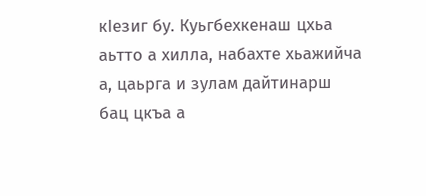кIезиг бу. Куьгбехкенаш цхьа аьтто а хилла, набахте хьажийча а, цаьрга и зулам дайтинарш бац цкъа а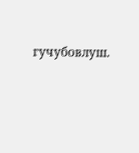гучубовлуш.